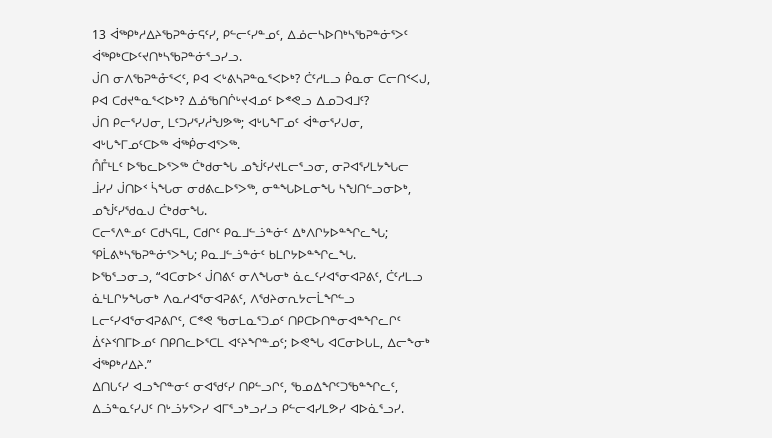13 ᐋᖅᑭᒃᓱᐃᔨᖃᕈᓐᓃᕋᑦᓯ, ᑭᓪᓕᑦᓯᓐᓄᑦ, ᐃᓅᓕᓴᐅᑎᒃᓴᖃᕈᓐᓃᕐᐳᑦ ᐋᖅᑭᒃᑕᐅᑦᔪᑎᒃᓴᖃᕈᓐᓃᕐᓗᓯᓗ.
ᒎᑎ ᓂᐱᖃᕈᓐᓁᕐᐸᑦ, ᑭᐊ ᐸᒡᕕᓴᕈᓐᓇᕐᐸᐅᒃ? ᑖᑦᓱᒪᓗ ᑮᓇᓂ ᑕᓕᑎᑉᐸᒍ, ᑭᐊ ᑕᑯᔪᓐᓇᕐᐸᐅᒃ? ᐃᓅᖃᑎᒌᒡᔪᐊᓄᑦ ᐅᕝᕙᓗ ᐃᓄᑐᐊᒧᑦ?
ᒎᑎ ᑭᓕᕐᓯᒍᓂ, ᒪᑦᑐᓯᕐᓯᓲᖑᕗᖅ; ᐊᒡᒐᖕᒥᓄᑦ ᐋᓐᓂᕐᓯᒍᓂ, ᐊᒡᒐᖕᒥᓄᑦᑕᐅᖅ ᐋᖅᑮᓂᐊᕐᐳᖅ.
ᑍᒤᒻᒪᑦ ᐅᖃᓚᐅᕐᐳᖅ ᑖᒃᑯᓂᖓ ᓄᖒᑦᓯᔪᒪᓕᕐᓗᓂ, ᓂᕈᐊᕐᓯᒪᔭᖓᓕ ᒨᓯᓯ ᒎᑎᐅᑉ ᓵᖓᓂ ᓂᑯᕕᓚᐅᕐᐳᖅ, ᓂᓐᖓᐅᒪᓂᖓ ᓴᖑᑎᓪᓗᓂᐅᒃ, ᓄᖒᑦᓯᖁᓇᒍ ᑖᒃᑯᓂᖓ.
ᑕᓕᕐᐱᓐᓄᑦ ᑕᑯᓴᕋᒪ, ᑕᑯᒋᑦ ᑭᓇᒧᓪᓘᓐᓃᑦ ᐃᒃᐱᒋᔭᐅᓐᖏᓚᖓ; ᕿᒫᕕᒃᓴᖃᕈᓐᓃᕐᐳᖓ; ᑭᓇᒧᓪᓘᓐᓃᑦ ᑲᒪᒋᔭᐅᓐᖏᓚᖓ.
ᐅᖃᕐᓗᓂᓗ, “ᐊᑕᓂᐅᑉ ᒎᑎᕕᑦ ᓂᐱᖓᓂᒃ ᓈᓚᑦᓯᐊᕐᓂᐊᕈᕕᑦ, ᑖᑦᓱᒪᓗ ᓈᒻᒪᒋᔭᖓᓂᒃ ᐱᓇᓱᐊᕐᓂᐊᕈᕕᑦ, ᐱᖁᔨᓂᕆᔭᓕᒫᖏᓪᓗ ᒪᓕᑦᓯᐊᕐᓂᐊᕈᕕᒋᑦ, ᑕᕝᕙ ᖃᓂᒪᓇᕐᑐᓄᑦ ᑎᑭᑕᐅᑎᓐᓂᐊᓐᖏᓚᒋᑦ ᐄᑦᔨᑉᑎᒥᐅᓄᑦ ᑎᑭᑎᓚᐅᕐᑕᒪ ᐊᑦᔨᖏᓐᓄᑦ; ᐅᕙᖓ ᐊᑕᓂᐅᒐᒪ, ᐃᓕᖕᓂᒃ ᐋᖅᑭᒃᓱᐃᔨ.”
ᐃᑎᒐᑦᓯ ᐊᓗᖏᓐᓂᑦ ᓂᐊᖁᑦᓯ ᑎᑭᓪᓗᒋᑦ, ᖃᓄᐃᖏᑦᑐᖃᓐᖏᓚᑦ, ᐃᓘᓐᓇᑦᓯᒍᑦ ᑎᒡᓘᔭᕐᐳᓯ ᐊᒥᕐᓗᒃᓗᓯᓗ ᑭᓪᓕᐊᓯᒪᕗᓯ ᐊᐅᓈᕐᓗᓯ.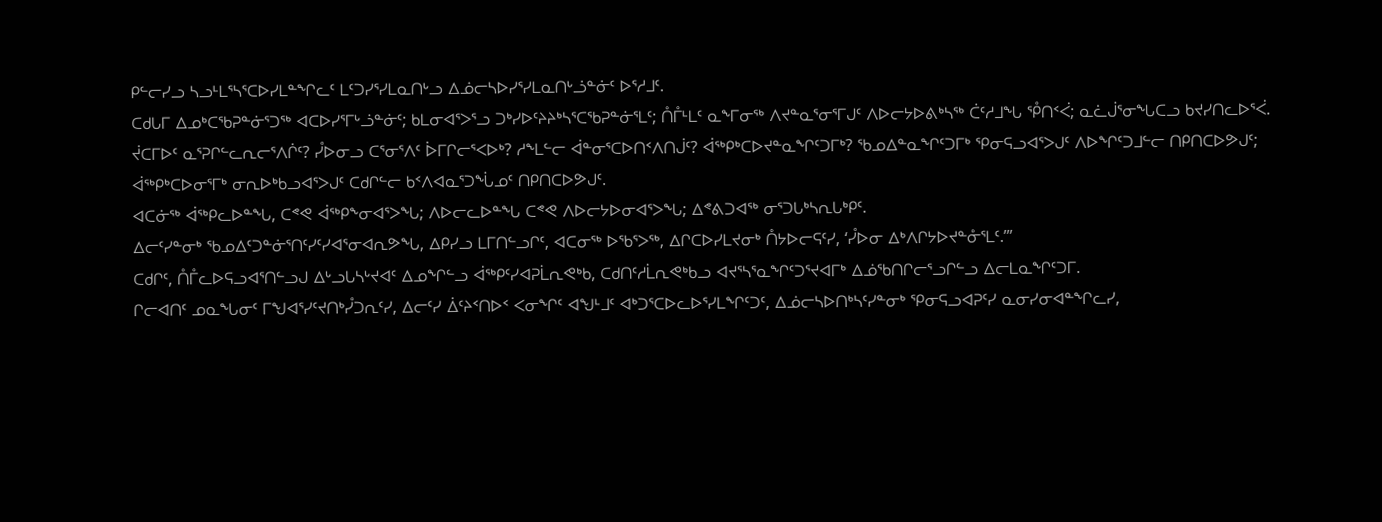ᑭᓪᓕᓯᓗ ᓴᓗᒻᒪᕐᓴᕐᑕᐅᓯᒪᓐᖏᓚᑦ ᒪᑦᑐᓯᕐᓯᒪᓇᑎᒡᓗ ᐃᓅᓕᓴᐅᓯᕐᓯᒪᓇᑎᒡᓘᓐᓃᑦ ᐅᕐᓱᒧᑦ.
ᑕᑯᒐᒥ ᐃᓄᒃᑕᖃᕈᓐᓃᕐᑐᖅ ᐊᑕᐅᓯᕐᒥᒡᓘᓐᓃᑦ; ᑲᒪᓂᐊᕐᐳᕐᓗ ᑐᒃᓯᐅᑦᔨᔨᒃᓴᕐᑕᖃᕈᓐᓃᕐᒪᑦ; ᑍᒤᒻᒪᑦ ᓇᖕᒥᓂᖅ ᐱᔪᓐᓇᕐᓂᕐᒥᒍᑦ ᐱᐅᓕᔭᐅᕕᒃᓴᖅ ᑖᑦᓱᒧᖓ ᕾᑎᑉᐹ; ᓇᓛᒎᕐᓂᖓᑕᓗ ᑲᔪᓯᑎᓚᐅᕐᐹ.
ᔫᑕᒥᐅᑦ ᓇᕐᕈᒋᓪᓚᕆᓕᕐᐱᒌᑦ? ᓮᐅᓂᓗ ᑕᕐᓂᕐᐱᑦ ᐆᒥᒋᓕᕐᐸᐅᒃ? ᓱᖕᒪᓪᓕ ᐋᓐᓂᕐᑕᐅᑎᑉᐱᑎᒎᑦ? ᐋᖅᑭᒃᑕᐅᔪᓐᓇᖏᑦᑐᒥᒃ? ᖃᓄᐃᓐᓇᖏᑦᑐᒥᒃ ᕿᓂᕋᓗᐊᕐᐳᒍᑦ ᐱᐅᖏᑦᑐᒧᓪᓕ ᑎᑭᑎᑕᐅᕗᒍᑦ; ᐋᖅᑭᒃᑕᐅᓂᕐᒥᒃ ᓂᕆᐅᒃᑲᓗᐊᕐᐳᒍᑦ ᑕᑯᒋᓪᓕ ᑲᑉᐱᐊᓇᕐᑐᖔᓄᑦ ᑎᑭᑎᑕᐅᕗᒍᑦ.
ᐊᑕᓃᖅ ᐋᖅᑭᓚᐅᓐᖓ, ᑕᕝᕙ ᐋᖅᑭᖕᓂᐊᕐᐳᖓ; ᐱᐅᓕᓚᐅᓐᖓ ᑕᕝᕙ ᐱᐅᓕᔭᐅᓂᐊᕐᐳᖓ; ᐃᕝᕕᑐᐊᖅ ᓂᕐᑐᒐᒃᓴᕆᒐᒃᑭᑦ.
ᐃᓕᑦᓯᓐᓂᒃ ᖃᓄᐃᑦᑐᓐᓃᕐᑎᑦᓯᑦᓯᐊᕐᓂᐊᕆᕗᖓ, ᐃᑭᓯᓗ ᒪᒥᑎᓪᓗᒋᑦ, ᐊᑕᓂᖅ ᐅᖃᕐᐳᖅ, ᐃᒋᑕᐅᓯᒪᔪᓂᒃ ᑍᔭᐅᓕᕋᑦᓯ, ‘ᓮᐅᓂ ᐃᒃᐱᒋᔭᐅᔪᓐᓁᕐᒪᑦ.’”
ᑕᑯᒋᑦ, ᑍᒤᓚᐅᕋᓗᐊᕐᑎᓪᓗᒍ ᐃᒡᓗᒐᓴᒡᔪᐊᑦ ᐃᓄᖏᓪᓗ ᐋᖅᑭᑦᓯᐊᕈᒫᕆᕙᒃᑲ, ᑕᑯᑎᑦᓱᒫᕆᕙᒃᑲᓗ ᐊᔪᕐᓴᕐᓇᖏᑦᑐᕐᔪᐊᒥᒃ ᐃᓅᖃᑎᒋᓕᕐᓗᒋᓪᓗ ᐃᓕᒪᓇᖏᑦᑐᒥ.
ᒋᓕᐊᑎᑦ ᓄᓇᖓᓂᑦ ᒥᖑᐊᕐᓯᑦᔪᑎᒃᓮᑐᕆᑦᓯ, ᐃᓕᑦᓯ ᐄᑦᔨᑉᑎᐅᑉ ᐸᓂᖏᑦ ᐊᖑᒻᒧᑦ ᐊᒃᑐᕐᑕᐅᓚᐅᕐᓯᒪᖏᑦᑐᑦ, ᐃᓅᓕᓴᐅᑎᒃᓴᑦᓯᓐᓂᒃ ᕿᓂᕋᓗᐊᕈᑦᓯ ᓇᓂᓯᓂᐊᓐᖏᓚᓯ,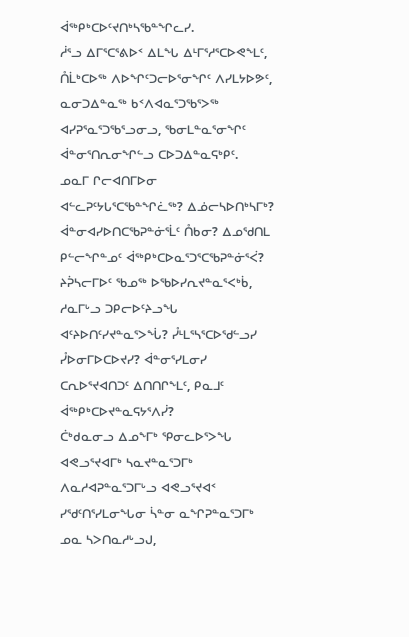ᐋᖅᑭᒃᑕᐅᑦᔪᑎᒃᓴᖃᓐᖏᓚᓯ.
ᓲᕐᓗ ᐃᒥᕐᑕᕐᕕᐅᑉ ᐃᒪᖓ ᐃᒻᒥᕐᓱᕐᑕᐅᕙᖕᒪᑦ, ᑍᒫᒃᑕᐅᖅ ᐱᐅᖏᑦᑐᓕᐅᕐᓂᖏᑦ ᐱᓯᒪᔭᐅᕗᑦ, ᓇᓂᑐᐃᓐᓇᖅ ᑲᑉᐱᐊᓇᕐᑐᖃᕐᐳᖅ ᐊᓯᕈᕐᓇᕐᑐᖃᕐᓗᓂᓗ, ᖃᓂᒪᓐᓇᕐᓂᖏᑦ ᐋᓐᓂᕐᑎᕆᓂᖏᓪᓗ ᑕᐅᑐᐃᓐᓇᕋᒃᑭᑦ.
ᓄᓇᒥ ᒋᓕᐊᑎᒥᐅᓂ ᐊᓪᓚᕈᑦᔭᒐᕐᑕᖃᓐᖏᓛᖅ? ᐃᓅᓕᓴᐅᑎᒃᓴᒥᒃ? ᐋᓐᓂᐊᓯᐅᑎᑕᖃᕈᓐᓃᕐᒫᑦ ᑍᑲᓂ? ᐃᓄᖁᑎᒪ ᑭᓪᓕᖏᓐᓄᑦ ᐋᖅᑭᒃᑕᐅᓇᕐᑐᕐᑕᖃᕈᓐᓃᕐᐹ?
ᔨᕉᓴᓕᒥᐅᑦ ᖃᓄᖅ ᐅᖃᐅᓯᕆᔪᓐᓇᕐᐸᒃᑳ, ᓱᓇᒥᒡᓗ ᑐᑭᓕᐅᑦᔨᓗᖓ ᐊᑦᔨᐅᑎᑦᓯᔪᓐᓇᕐᐳᖔ? ᓮᒻᒪᕐᓴᕐᑕᐅᖁᓪᓗᓯ ᓮᐅᓂᒥᐅᑕᐅᔪᓯ? ᐋᓐᓂᕐᓯᒪᓂᓯ ᑕᕆᐅᕐᔪᐊᑎᑐᑦ ᐃᑎᑎᒋᖕᒪᑦ, ᑭᓇᒧᑦ ᐋᖅᑭᒃᑕᐅᔪᓐᓇᕋᔭᕐᐱᓰ?
ᑖᒃᑯᓇᓂᓗ ᐃᓄᖕᒥᒃ ᕿᓂᓚᐅᕐᐳᖓ ᐊᕙᓗᕐᔪᐊᒥᒃ ᓴᓇᔪᓐᓇᕐᑐᒥᒃ ᐱᓇᓱᐊᕈᓐᓇᕐᑐᒥᒡᓗ ᐊᕙᓗᕐᔪᐊᑉ ᓯᖁᑦᑎᕐᓯᒪᓂᖓᓂ ᓵᓐᓂ ᓇᖏᕈᓐᓇᕐᑐᒥᒃ ᓄᓇ ᓴᐳᑎᓇᓱᒡᓗᒍ,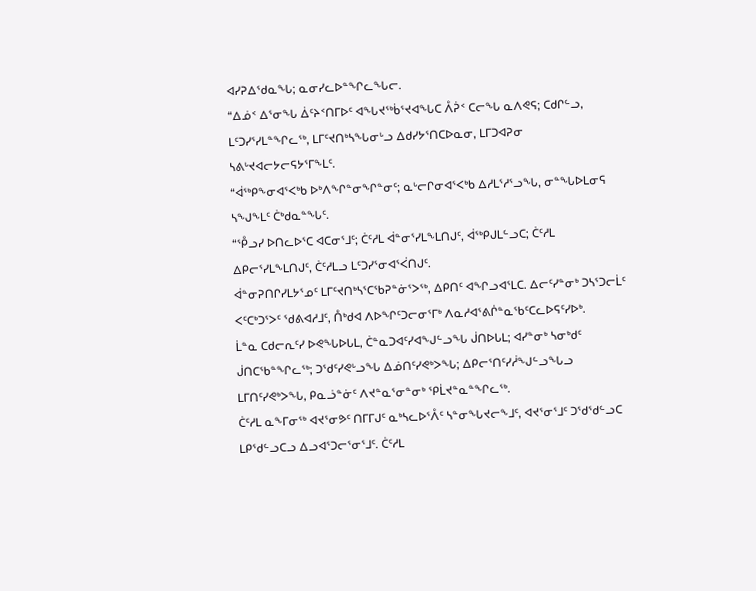ᐊᓯᕈᐃᖁᓇᖓ; ᓇᓂᓯᓚᐅᓐᖏᓚᖓᓕ.
“ᐃᓅᑉ ᐃᕐᓂᖓ ᐄᑦᔨᑉᑎᒥᐅᑦ ᐊᖓᔪᖅᑳᕐᔪᐊᖓᑕ ᐰᕉᑉ ᑕᓕᖓ ᓇᐱᕙᕋ; ᑕᑯᒋᓪᓗ, ᒪᑦᑐᓯᕐᓯᒪᓐᖏᓚᖅ, ᒪᒥᑦᔪᑎᒃᓴᖓᓂᒡᓗ ᐃᑯᓯᔭᕐᑎᑕᐅᓇᓂ, ᒪᒥᑐᐊᕈᓂ ᓴᕕᒡᔪᐊᓕᔭᓕᕋᔭᕐᒥᖕᒪᑦ.
“ᐋᖅᑭᖕᓂᐊᕐᐸᒃᑲ ᐅᒃᐱᖏᓐᓂᖏᓐᓂᑦ; ᓇᒡᓕᒋᓂᐊᕐᐸᒃᑲ ᐃᓱᒪᕐᓱᕐᓗᖓ, ᓂᓐᖓᐅᒪᓂᕋ ᓴᖑᖕᒪᑦ ᑖᒃᑯᓇᓐᖓᑦ.
“ᕾᓗᓯ ᐅᑎᓚᐅᕐᑕ ᐊᑕᓂᕐᒧᑦ; ᑖᑦᓱᒪ ᐋᓐᓂᕐᓯᒪᖕᒪᑎᒍᑦ, ᐋᖅᑭᒍᒪᓪᓗᑕ; ᑖᑦᓱᒪ ᐃᑭᓕᕐᓯᒪᖕᒪᑎᒍᑦ, ᑖᑦᓱᒪᓗ ᒪᑦᑐᓯᕐᓂᐊᕐᐹᑎᒍᑦ.
ᐋᓐᓂᕈᑎᒋᓯᒪᔭᕐᓄᑦ ᒪᒥᑦᔪᑎᒃᓴᕐᑕᖃᕈᓐᓃᕐᐳᖅ, ᐃᑭᑎᑦ ᐊᖏᓗᐊᕐᒪᑕ. ᐃᓕᑦᓯᓐᓂᒃ ᑐᓴᕐᑐᓕᒫᑦ ᐸᑦᑕᒃᑐᕐᐳᑦ ᖁᕕᐊᓱᒧᑦ, ᑍᒃᑯᐊ ᐱᐅᖏᑦᑐᓕᓂᕐᒥᒃ ᐱᓇᓱᐊᕐᕕᒌᓐᓇᖃᑦᑕᓚᐅᕋᑦᓯᐅᒃ.
ᒫᓐᓇ ᑕᑯᓕᕆᑦᓯ ᐅᕙᖓᐅᒐᒪ, ᑖᓐᓇᑐᐊᑦᓯᐊᖑᓪᓗᖓ ᒎᑎᐅᒐᒪ; ᐊᓯᓐᓂᒃ ᓴᓂᒃᑯᑦ ᒎᑎᑕᖃᓐᖏᓚᖅ; ᑐᖁᑦᓯᕙᒡᓗᖓ ᐃᓅᑎᑦᓯᕙᒃᐳᖓ; ᐃᑭᓕᕐᑎᑦᓯᓲᖑᓪᓗᖓᓗ ᒪᒥᑎᑦᓯᕙᒃᐳᖓ, ᑭᓇᓘᓐᓃᑦ ᐱᔪᓐᓇᕐᓂᓐᓂᒃ ᕿᒫᔪᓐᓇᓐᖏᓚᖅ.
ᑖᑦᓱᒪ ᓇᖕᒥᓂᖅ ᐊᔪᕐᓂᕗᑦ ᑎᒥᒥᒍᑦ ᓇᒃᓴᓚᐅᕐᐰᑦ ᓴᓐᓂᖓᔪᓕᖕᒧᑦ, ᐊᔪᕐᓂᕐᒧᑦ ᑐᖁᖁᓪᓗᑕ ᒪᑭᖁᓪᓗᑕᓗ ᐃᓗᐊᕐᑐᓕᕐᓂᕐᒧᑦ. ᑖᑦᓱᒪ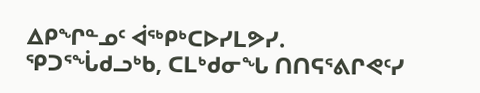ᐃᑭᖏᓐᓄᑦ ᐋᖅᑭᒃᑕᐅᓯᒪᕗᓯ.
ᕿᑐᕐᖔᑯᓗᒃᑲ, ᑕᒪᒃᑯᓂᖓ ᑎᑎᕋᕐᕕᒋᕙᑦᓯ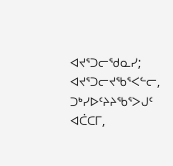ᐊᔪᕐᑐᓕᖁᓇᓯ; ᐊᔪᕐᑐᓕᔪᖃᕐᐸᓪᓕ, ᑐᒃᓯᐅᑦᔨᔨᖃᕐᐳᒍᑦ ᐊᑖᑕᒥ,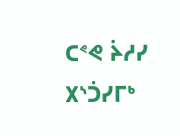ᑕᕝᕙ ᔩᓱᓯ ᙭ᔅᑑᓯᒥᒃ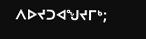ᐱᐅᔪᑐᐊᖑᔪᒥᒃ;